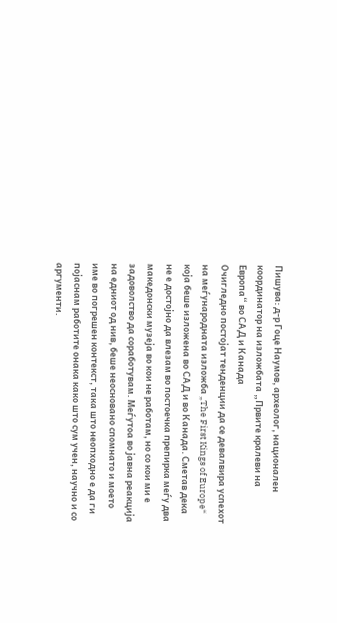Пишува: д-р Гоце Наумов, археолог, национален координатор на изложбата „Првите кралеви на Европа“ во САД и Канада
Очигледно постојат тенденции да се девалвира успехот на меѓународната изложба „The First Kings of Europe“ која беше изложена во САД и во Канада. Сметав дека не е достојно да влезам во постоечка препирка меѓу два македонски музеја во кои не работам, но со кои ми е задоволство да соработувам. Меѓутоа во јавна реакција на едниот од нив, беше неосновано спомнато и моето име во погрешен контекст, така што неопходно е да ги појаснам работите онака како што сум учен, научно и со аргументи.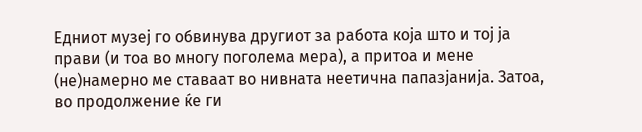Едниот музеј го обвинува другиот за работа која што и тој ја прави (и тоа во многу поголема мера), а притоа и мене (не)намерно ме ставаат во нивната неетична папазјанија. Затоа, во продолжение ќе ги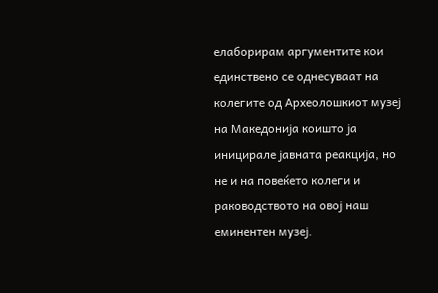елаборирам аргументите кои единствено се однесуваат на колегите од Археолошкиот музеј на Македонија коишто ја иницирале јавната реакција, но не и на повеќето колеги и раководството на овој наш еминентен музеј.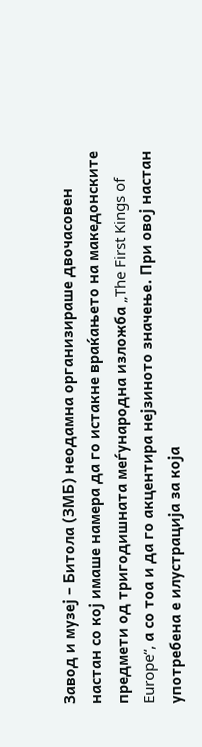Завод и музеј – Битола (ЗМБ) неодамна организираше двочасовен настан со кој имаше намера да го истакне враќањето на македонските предмети од тригодишната меѓународна изложба „The First Kings of Europe“, а со тоа и да го акцентира нејзиното значење. При овој настан употребена е илустрација за која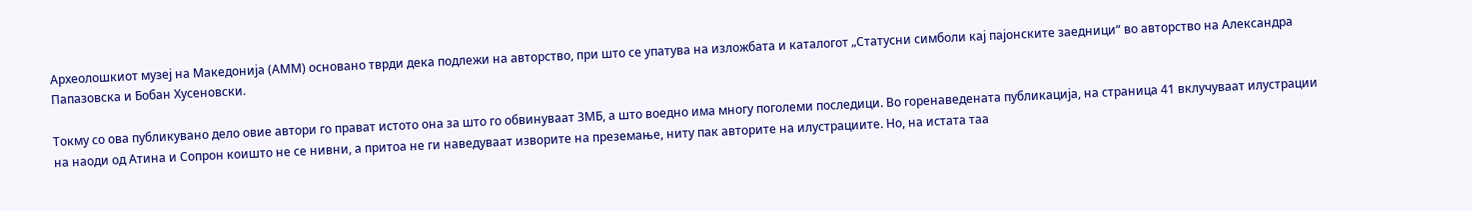Археолошкиот музеј на Македонија (АММ) основано тврди дека подлежи на авторство, при што се упатува на изложбата и каталогот „Статусни симболи кај пајонските заедници“ во авторство на Александра Папазовска и Бобан Хусеновски.

Токму со ова публикувано дело овие автори го прават истото она за што го обвинуваат ЗМБ, а што воедно има многу поголеми последици. Во горенаведената публикација, на страница 41 вклучуваат илустрации на наоди од Атина и Сопрон коишто не се нивни, а притоа не ги наведуваат изворите на преземање, ниту пак авторите на илустрациите. Но, на истата таа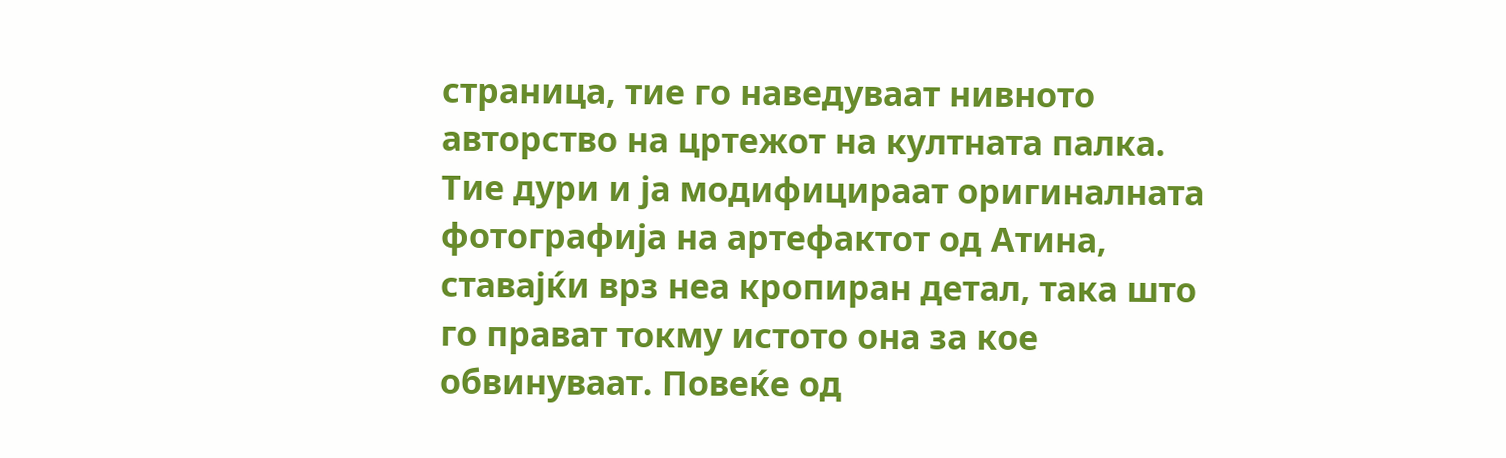страница, тие го наведуваат нивното авторство на цртежот на култната палка. Тие дури и ја модифицираат оригиналната фотографија на артефактот од Атина, ставајќи врз неа кропиран детал, така што го прават токму истото она за кое обвинуваат. Повеќе од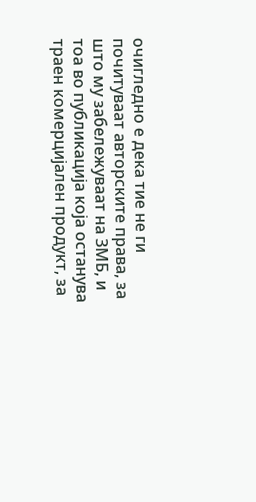очигледно е дека тие не ги почитуваат авторските права, за што му забележуваат на ЗМБ, и тоа во публикација која останува траен комерцијален продукт, за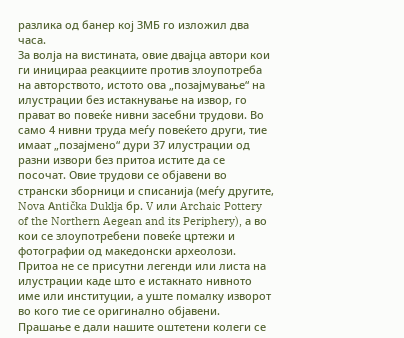разлика од банер кој ЗМБ го изложил два часа.
За волја на вистината, овие двајца автори кои ги иницираа реакциите против злоупотреба на авторството, истото ова „позајмување“ на илустрации без истакнување на извор, го прават во повеќе нивни засебни трудови. Во само 4 нивни труда меѓу повеќето други, тие имаат „позајмено“ дури 37 илустрации од разни извори без притоа истите да се посочат. Овие трудови се објавени во странски зборници и списанија (меѓу другите, Nova Аntička Duklja бр. V или Archaic Pottery of the Northern Aegean and its Periphery), а во кои се злоупотребени повеќе цртежи и фотографии од македонски археолози. Притоа не се присутни легенди или листа на илустрации каде што е истакнато нивното име или институции, а уште помалку изворот во кого тие се оригинално објавени. Прашање е дали нашите оштетени колеги се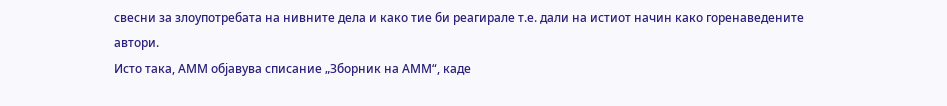свесни за злоупотребата на нивните дела и како тие би реагирале т.е. дали на истиот начин како горенаведените автори.
Исто така, АММ објавува списание „Зборник на АММ“, каде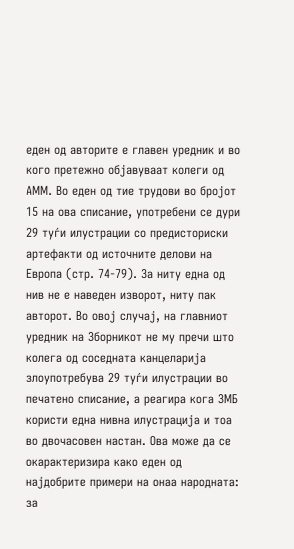еден од авторите е главен уредник и во кого претежно објавуваат колеги од АММ. Во еден од тие трудови во бројот 15 на ова списание, употребени се дури 29 туѓи илустрации со предисториски артефакти од источните делови на Европа (стр. 74-79). За ниту една од нив не е наведен изворот, ниту пак авторот. Во овој случај, на главниот уредник на Зборникот не му пречи што колега од соседната канцеларија злоупотребува 29 туѓи илустрации во печатено списание, а реагира кога ЗМБ користи една нивна илустрација и тоа во двочасовен настан. Ова може да се окарактеризира како еден од најдобрите примери на онаа народната: за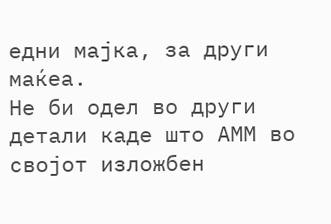едни мајка, за други маќеа.
Не би одел во други детали каде што АММ во својот изложбен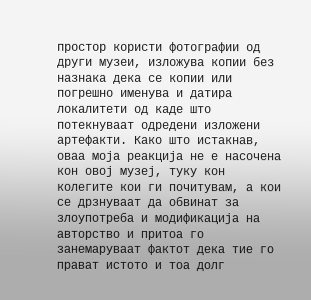простор користи фотографии од други музеи, изложува копии без назнака дека се копии или погрешно именува и датира локалитети од каде што потекнуваат одредени изложени артефакти. Како што истакнав, оваа моја реакција не е насочена кон овој музеј, туку кон колегите кои ги почитувам, а кои се дрзнуваат да обвинат за злоупотреба и модификација на авторство и притоа го занемаруваат фактот дека тие го прават истото и тоа долг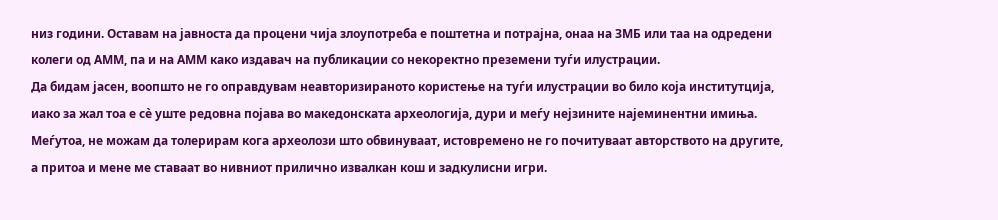низ години. Оставам на јавноста да процени чија злоупотреба е поштетна и потрајна, онаа на ЗМБ или таа на одредени колеги од АММ, па и на АММ како издавач на публикации со некоректно преземени туѓи илустрации.
Да бидам јасен, воопшто не го оправдувам неавторизираното користење на туѓи илустрации во било која институтција, иако за жал тоа е сè уште редовна појава во македонската археологија, дури и меѓу нејзините најеминентни имиња. Меѓутоа, не можам да толерирам кога археолози што обвинуваат, истовремено не го почитуваат авторството на другите, а притоа и мене ме ставаат во нивниот прилично извалкан кош и задкулисни игри.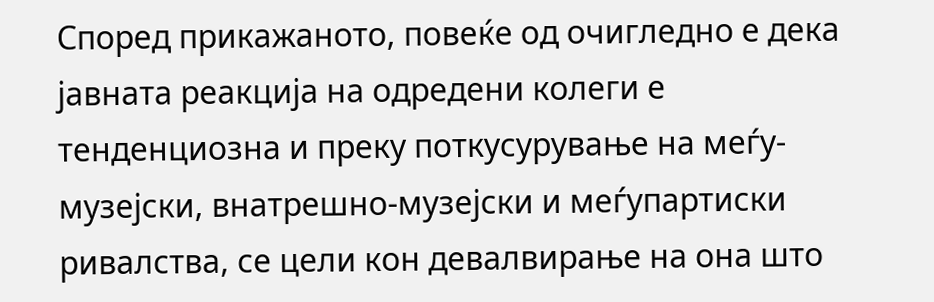Според прикажаното, повеќе од очигледно е дека јавната реакција на одредени колеги е тенденциозна и преку поткусурување на меѓу-музејски, внатрешно-музејски и меѓупартиски ривалства, се цели кон девалвирање на она што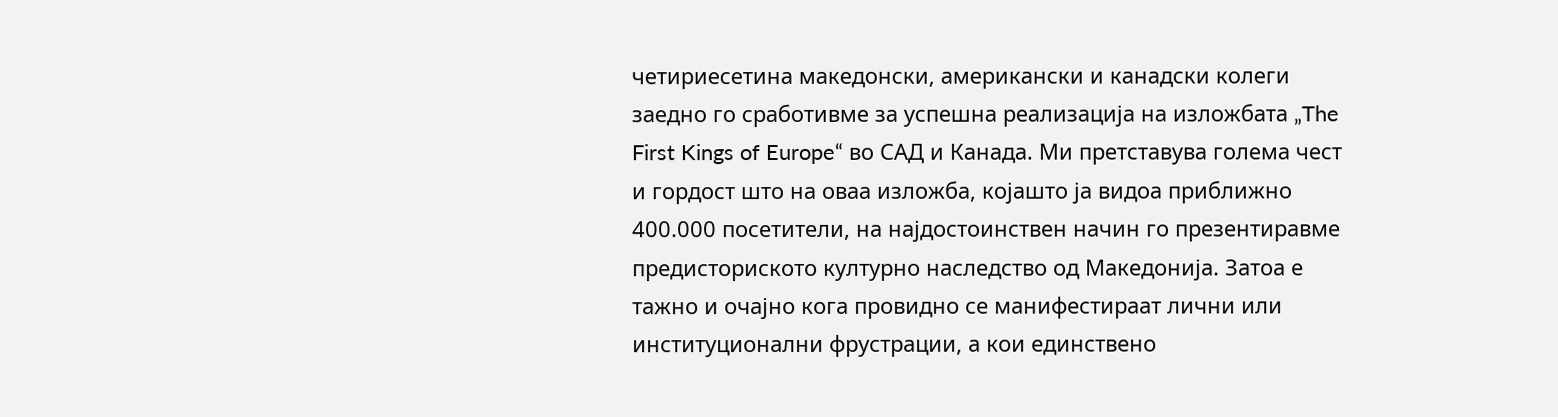четириесетина македонски, американски и канадски колеги заедно го сработивме за успешна реализација на изложбата „The First Kings of Europe“ во САД и Канада. Ми претставува голема чест и гордост што на оваа изложба, којашто ја видоа приближно 400.000 посетители, на најдостоинствен начин го презентиравме предисториското културно наследство од Македонија. Затоа е тажно и очајно кога провидно се манифестираат лични или институционални фрустрации, а кои единствено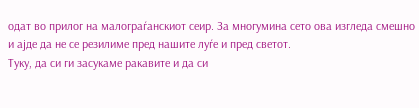одат во прилог на малограѓанскиот сеир. За многумина сето ова изгледа смешно и ајде да не се резилиме пред нашите луѓе и пред светот.
Туку, да си ги засукаме ракавите и да си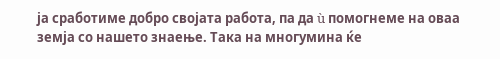ја сработиме добро својата работа, па да ù помогнеме на оваа земја со нашето знаење. Така на многумина ќе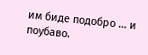им биде подобро … и поубаво.